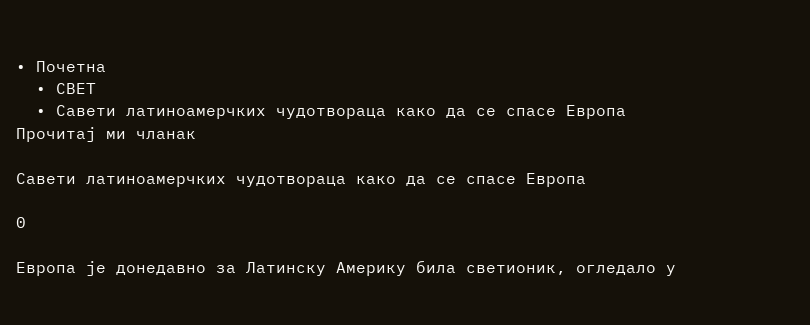• Почетна
  • СВЕТ
  • Савети латиноамерчких чудотвораца како да се спасе Европа
Прочитај ми чланак

Савети латиноамерчких чудотвораца како да се спасе Европа

0

Европа је донедавно за Латинску Америку била светионик, огледало у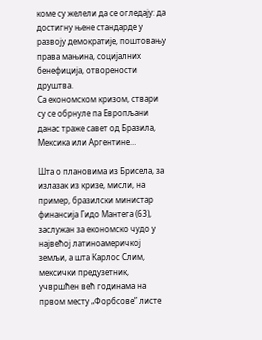коме су желели да се огледају: да достигну њене стандарде у развоју демократије, поштовању права мањина, социјалних бенефиција, отворености друштва.
Са економском кризом, ствари су се обрнуле па Европљани данас траже савет од Бразила, Мексика или Аргентине…

Шта о плановима из Брисела, за излазак из кризе, мисли, на пример, бразилски министар финансија Гидо Мантега (63), заслужан за економско чудо у највећој латиноамеричкој земљи, а шта Карлос Слим, мексички предузетник, учвршћен већ годинама на првом месту „Форбсове” листе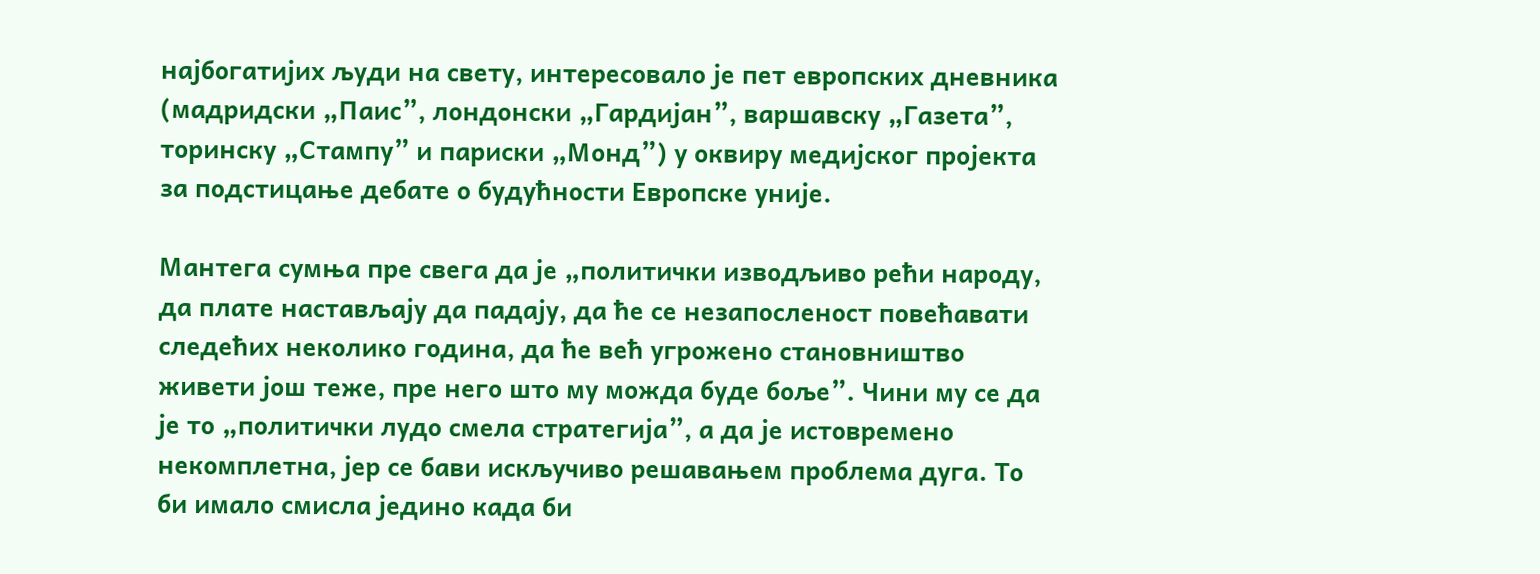најбогатијих људи на свету, интересовало је пет европских дневника (мадридски „Паис”, лондонски „Гардијан”, варшавску „Газета”, торинску „Стампу” и париски „Монд”) у оквиру медијског пројекта за подстицање дебате о будућности Европске уније.

Мантега сумња пре свега да је „политички изводљиво рећи народу, да плате настављају да падају, да ће се незапосленост повећавати следећих неколико година, да ће већ угрожено становништво живети још теже, пре него што му можда буде боље”. Чини му се да је то „политички лудо смела стратегија”, а да је истовремено некомплетна, јер се бави искључиво решавањем проблема дуга. То би имало смисла једино када би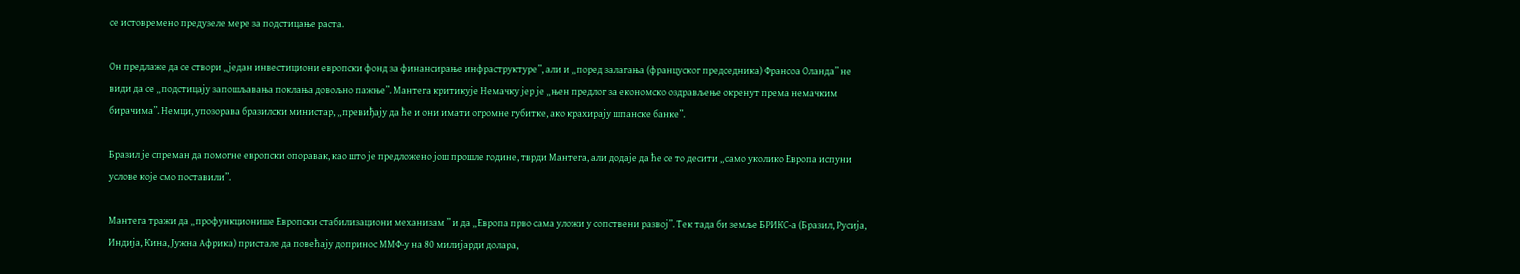се истовремено предузеле мере за подстицање раста.

Он предлаже да се створи „један инвестициони европски фонд за финансирање инфраструктуре”, али и „поред залагања (француског председника) Франсоа Оланда” не види да се „подстицају запошљавања поклања довољно пажње”. Мантега критикује Немачку јер је „њен предлог за економско оздрављење окренут према немачким бирачима”. Немци, упозорава бразилски министар, „превиђају да ће и они имати огромне губитке, ако крахирају шпанске банке”.

Бразил је спреман да помогне европски опоравак, као што је предложено још прошле године, тврди Мантега, али додаје да ће се то десити „само уколико Европа испуни услове које смо поставили”.

Мантега тражи да „профункционише Европски стабилизациони механизам ” и да „Европа прво сама уложи у сопствени развој”. Тек тада би земље БРИКС-а (Бразил, Русија, Индија, Кина, Јужна Африка) пристале да повећају допринос ММФ-у на 80 милијарди долара,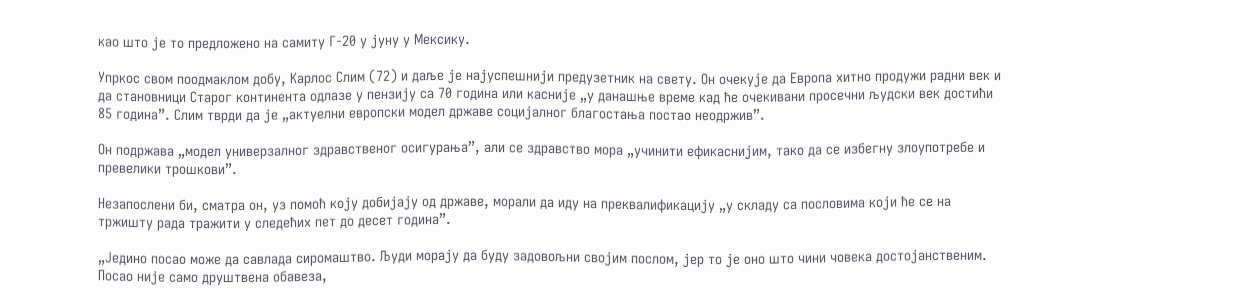као што је то предложено на самиту Г-20 у јуну у Мексику.

Упркос свом поодмаклом добу, Карлос Слим (72) и даље је најуспешнији предузетник на свету. Он очекује да Европа хитно продужи радни век и да становници Старог континента одлазе у пензију са 70 година или касније „у данашње време кад ће очекивани просечни људски век достићи 85 година”. Слим тврди да је „актуелни европски модел државе социјалног благостања постао неодржив”.

Он подржава „модел универзалног здравственог осигурања”, али се здравство мора „учинити ефикаснијим, тако да се избегну злоупотребе и превелики трошкови”.

Незапослени би, сматра он, уз помоћ коју добијају од државе, морали да иду на преквалификацију „у складу са пословима који ће се на тржишту рада тражити у следећих пет до десет година”.

„Једино посао може да савлада сиромаштво. Људи морају да буду задовољни својим послом, јер то је оно што чини човека достојанственим. Посао није само друштвена обавеза,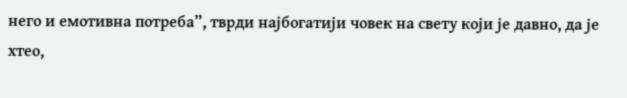него и емотивна потреба”, тврди најбогатији човек на свету који је давно, да је хтео,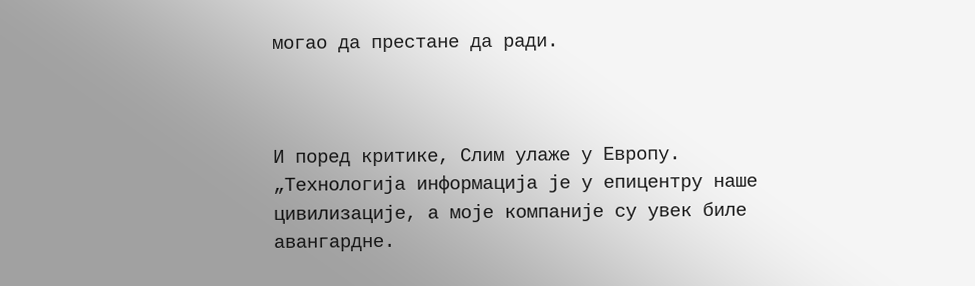могао да престане да ради.



И поред критике, Слим улаже у Европу.
„Технологија информација је у епицентру наше цивилизације, а моје компаније су увек биле авангардне.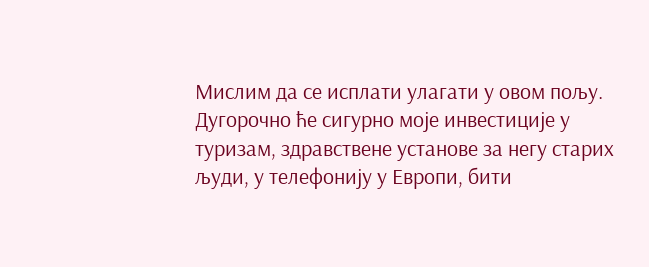Мислим да се исплати улагати у овом пољу. Дугорочно ће сигурно моје инвестиције у туризам, здравствене установе за негу старих људи, у телефонију у Европи, бити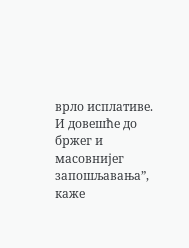врло исплативе. И довешће до бржег и масовнијег запошљавања”, каже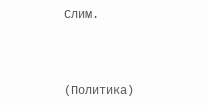Слим.



(Политика)